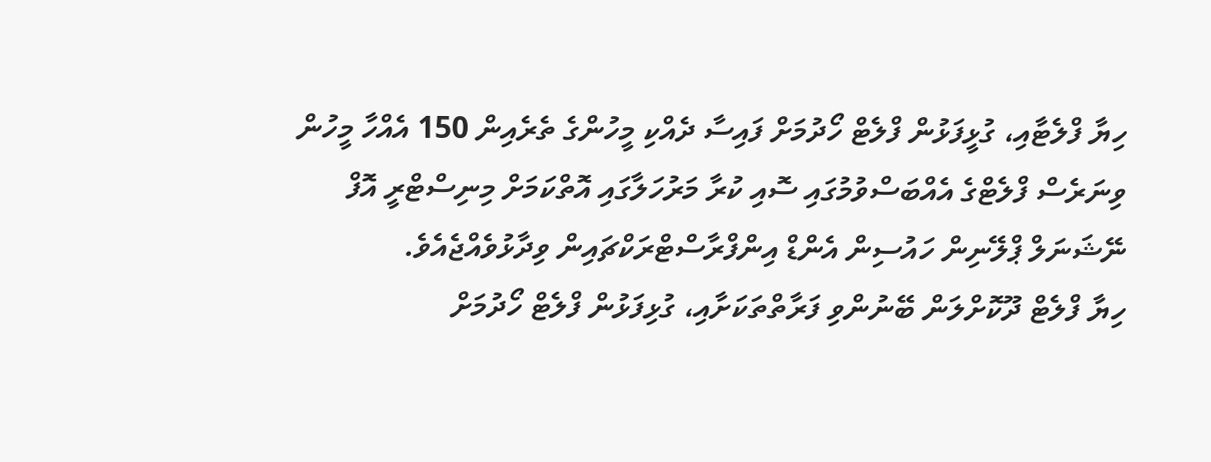ހިޔާ ފްލެޓާއި، ގުޅީފަޅުން ފްލެޓް ހޯދުމަށް ފައިސާ ދެއްކި މީހުންގެ ތެރެއިން 150 އެއްހާ މީހުން ވިނަރެސް ފްލެޓްގެ އެއްބަސްވުމުގައި ސޮއި ކުރާ މަރުހަލާގައި އޮތްކަމަށް މިނިސްޓްރީ އޮފް ނޭޝަނަލް ޕްލޭނިން ހައުސިން އެންޑް އިންފްރާސްޓްރަކްޗައިން ވިދާޅުވެއްޖެއެވެ.
ހިޔާ ފްލެޓް ދޫކޮށްލަން ބޭނުންވި ފަރާތްތަކަށާއި، ގުޅިފަޅުން ފްލެޓް ހޯދުމަށް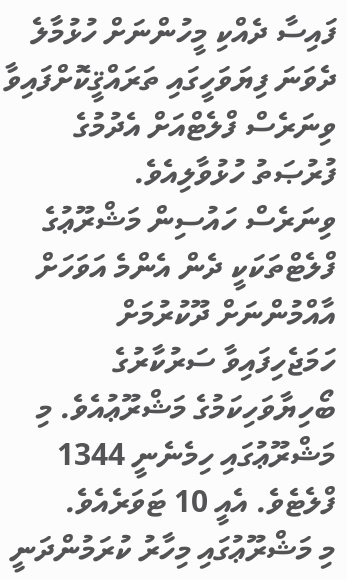ފައިސާ ދެއްކި މީހުންނަށް ހުޅުމާލެ ދެވަނަ ފިޔަވަހީގައި ތަރައްޤީކޮށްފައިވާ ވިނަރެސް ފްލެޓްއަށް އެދުމުގެ ފުރުޞަތު ހުޅުވާލިއެވެ.
ވިނަރެސް ހައުސިން މަޝްރޫޢުގެ ފްލެޓްތަކަކީ ދެން އެންމެ އަވަހަށް އާއްމުންނަށް ދޫކުރުމަށް ހަމަޖެހިފައިވާ ސަރުކާރުގެ ބޯހިޔާވަހިކަމުގެ މަޝްރޫޢުއެވެ. މި މަޝްރޫޢުގައި ހިމެނެނީ 1344 ފްލެޓެވެ. އެއީ 10 ޓަވަރެއެވެ.
މި މަޝްރޫޢުގައި މިހާރު ކުރަމުންދަނީ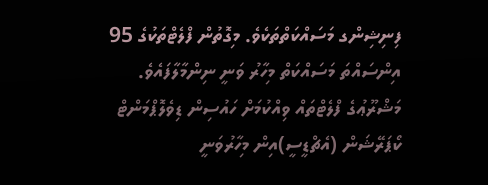ފިނިޝިންގ މަސައްކަތްތަކެވެ. މިގޮތުން ފްލެޓްތަކުގެ 95 އިންސައްތަ މަސައްކަތް މިހާރު ވަނީ ނިންމާލާފައެވެ. މަޝްރޫޢުގެ ފްލެޓްތައް ވިއްކުމަށް ހައުސިން ޑިވެލޮޕްމަންޓް ކޯޕަރޭޝަން (އެޗްޑީސީ)އިން މިހާރުވަނީ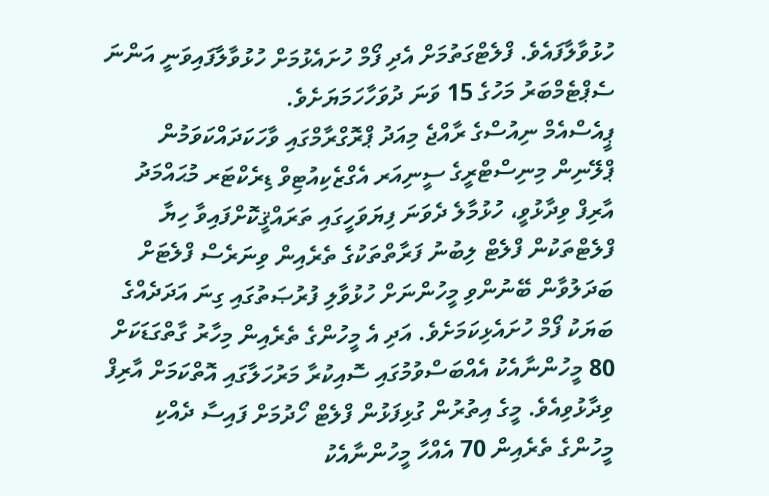ހުޅުވާލާފައެވެ. ފްލެޓްގަތުމަށް އެދި ފޯމް ހުށައެޅުމަށް ހުޅުވާލާފައިވަނީ އަންނަ ސެޕްޓެމްބަރު މަހުގެ 15 ވަނަ ދުވަހާހަމަޔަށެވެ.
ޕީއެސްއެމް ނިއުސްގެ ރާއްޖެ މިއަދު ޕްރޮގްރާމްގައި ވާހަކަދައްކަވަމުން ޕްލޭނިން މިނިސްޓްރީގެ ސީނިއަރ އެގްޒެކިއުޓިވް ޑިރެކްޓަރ މުޙައްމަދު އާރިފް ވިދާޅުވީ، ހުޅުމާލެ ދެވަނަ ފިޔަވަހީގައި ތަރައްޤީކޮށްފައިވާ ހިޔާ ފްލެޓްތަކުން ފްލެޓް ލިބުނު ފަރާތްތަކުގެ ތެރެއިން ވިނަރެސް ފްލެޓަށް ބަދަލުވާން ބޭނުންވި މީހުންނަށް ހުޅުވާލި ފުރުޞަތުގައި ގިނަ އަދަދެއްގެ ބަޔަކު ފޯމް ހުށައެޅިކަމަށެވެ. އަދި އެ މީހުންގެ ތެރެއިން މިހާރު ގާތްގަޑަކަށް 80 މީހުންނާއެކު އެއްބަސްވުމުގައި ސޮއިކުރާ މަރުހަލާގައި އޮތްކަމަށް އާރިފް ވިދާޅުވިއެވެ. މީގެ އިތުރުން ގުޅިފަޅުން ފްލެޓް ހޯދުމަށް ފައިސާ ދެއްކި މީހުންގެ ތެރެއިން 70 އެއްހާ މީހުންނާއެކު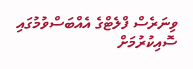ވިނަރެސް ފްލެޓްގެ އެއްބަސްވުމުގައި ސޮއިކުރުމަށް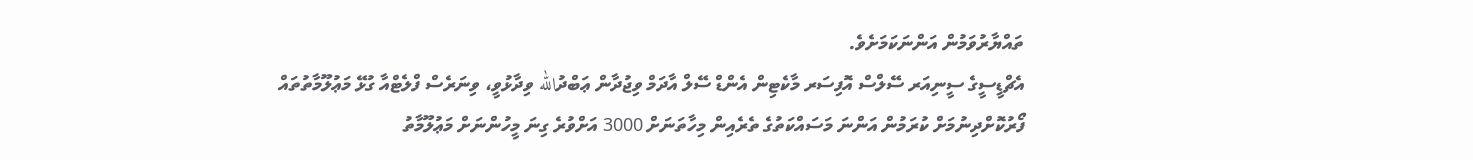ތައްޔާރުވަމުން އަންނަކަމަށެވެ.
އެޗްޑީސީގެ ސީނިއަރ ސޭލްސް އޮފިސަރ މާކެޓިން އެންޑް ސޭލް އާދަމް ވިޖުދާން ޢަބްދުالله ވިދާޅުވީ، ވިނަރެސް ފްލެޓްއާ ގުޅޭ މަޢުލޫމާތުތައް ފޯރުކޮށްދިނުމަށް ކުރަމުން އަންނަ މަސައްކަތުގެ ތެރެއިން މިހާތަނަށް 3000 އަށްވުރެ ގިނަ މީހުންނަށް މަޢުލޫމާތު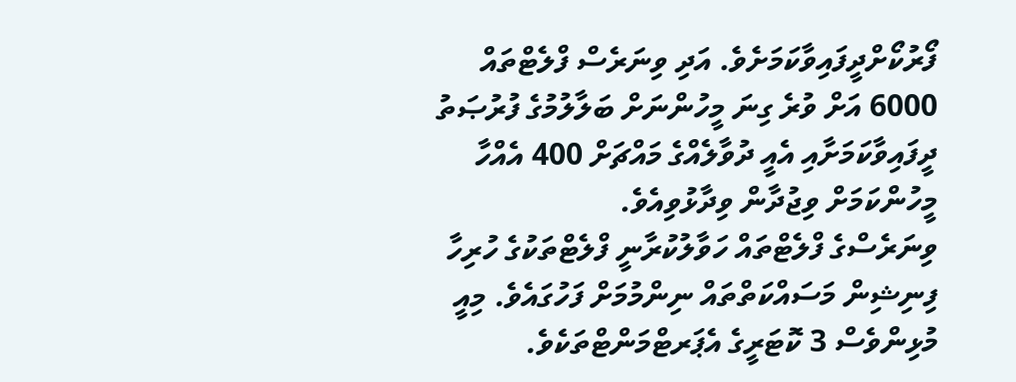ފޯރުކޯށްދީފައިވާކަމަށެވެ. އަދި ވިނަރެސް ފްލެޓްތައް 6000 އަށް ވުރެ ގިނަ މީހުންނަށް ބަލާލުމުގެ ފުރުޞަތު ދީފައިވާކަމަށާއި އެއީ ދުވާލެއްގެ މައްޗަށް 400 އެއްހާ މީހުންކަމަށް ވިޖުދާން ވިދާޅުވިއެވެ.
ވިނަރެސްގެ ފްލެޓްތައް ހަވާލުކުރާނީ ފްލެޓްތަކުގެ ހުރިހާ ފިނިޝިން މަސައްކަތްތައް ނިންމުމަށް ފަހުގައެވެ. މިއީ މުޅިންވެސް 3 ކޮޓަރީގެ އެޕަރޓްމަންޓްތަކެވެ.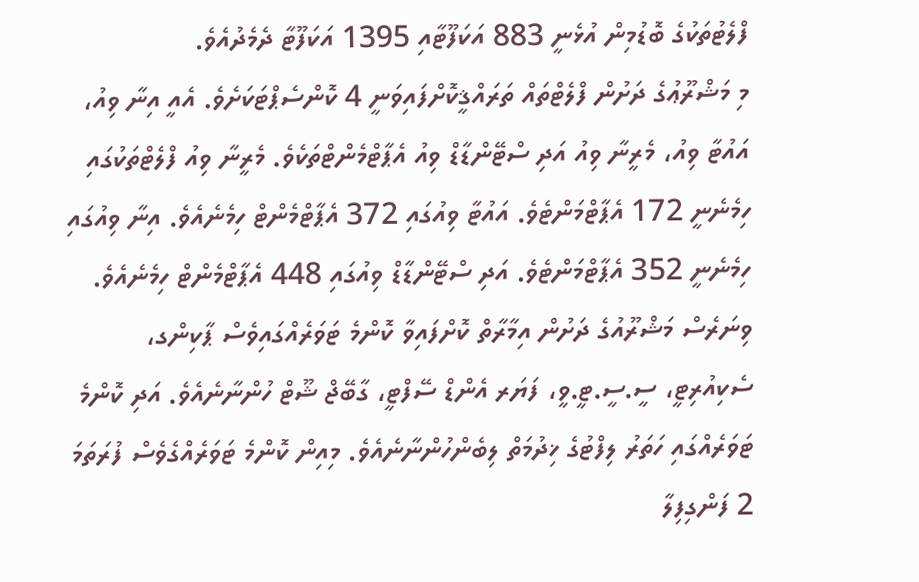ފްލެޓުތަކުގެ ބޮޑުމިން އުޅެނީ 883 އަކަފޫޓާއި 1395 އަކަފޫޓާ ދެމެދުއެވެ.
މި މަޝްރޫޢުގެ ދަށުން ފްލެޓްތައް ތަރައްޤީކޮށްފައިވަނީ 4 ކޮންސެޕްޓަކަށެވެ. އެއީ އިނާ ވިއު، އައުޓާ ވިއު، މެރީނާ ވިއު އަދި ސްޓޭންޑާޑް ވިއު އެޕާޓްމެންޓްތަކެވެ. މެރީނާ ވިއު ފްލެޓްތަކުގައި ހިމެނެނީ 172 އެޕާޓްމަންޓެވެ. އައުޓާ ވިއުގައި 372 އެޕާޓްމެންޓް ހިމެނެއެވެ. އިނާ ވިއުގައި ހިމެނެނީ 352 އެޕާޓްމަންޓެވެ. އަދި ސްޓޭންޑާޑް ވިއުގައި 448 އެޕާޓްމެންޓް ހިމެނެއެވެ.
ވިނަރެސް މަޝްރޫއުގެ ދަށުން އިމާރާތް ކޮށްފައިވާ ކޮންމެ ޓަވަރެއްގައިވެސް ޕާކިންގ، ސެކިއުރިޓީ، ސީ.ސީ.ޓީ.ވީ، ފަޔަރ އެންޑް ސޭފްޓީ، ގާބޭޖް ޝޫޓް ހުންނާނެއެވެ. އަދި ކޮންމެ ޓަވަރެއްގައި ހަތަރު ލިފްޓުގެ ޚިދުމަތް ލިބެންހުންނާނެއެވެ. މިއިން ކޮންމެ ޓަވަރެއްގެވެސް ފުރަތަމަ 2 ފަންގިފިލާ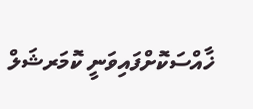ޚާއްސަކޮށްފައިވަނީ ކޮމަރޝަލް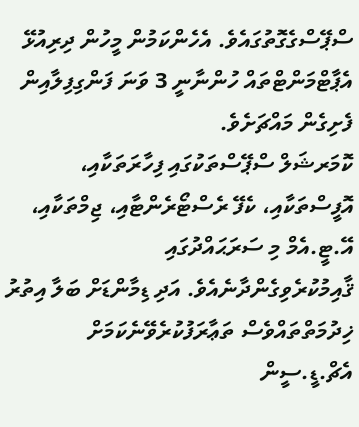ސްޕޭސްގެގޮތުގައެވެ. އެހެންކަމުން މީހުން ދިރިއުޅޭ އެޕާޓްމަންޓްތައް ހުންނާނީ 3 ވަނަ ފަންގިފިލާއިން ފެށިގެން މައްޗަށެވެ.
ކޮމަރޝަލް ސްޕޭސްތަކުގައި ފިހާރަތަކާއި، އޮފީސްތަކާއި، ކެފޭ ރެސްޓޯރެންޓާއި، ޖިމްތަކާއި، އޭ.ޓީ.އެމް މި ސަރަޙައްދުގައި ޤާއިމުކުރެވިގެންދާނެއެވެ. އަދި ޑިމާންޑަށް ބަލާ އިތުރު ޚިދުމަތްތައްވެސް ތަޢާރަފުކުރެވޭނެކަމަށް އެޗް.ޑީ.ސީން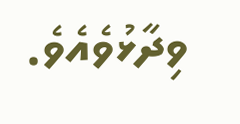ވިދާޅުވެއެވެ.